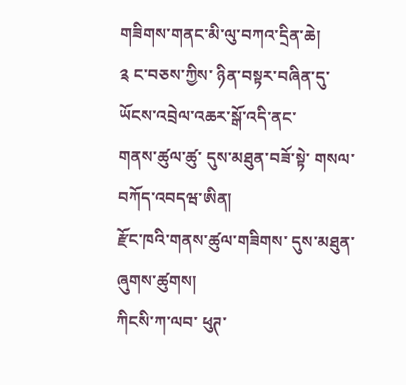གཟིགས་གནང་མི་ལུ་བཀའ་དྲིན་ཆེ།
༉ ང་བཅས་ཀྱིས་ ཉིན་བསྟར་བཞིན་དུ་
ཡོངས་འབྲེལ་འཆར་སྒོ་འདི་ནང་
གནས་ཚུལ་ཚུ་ དུས་མཐུན་བཟོ་སྟེ་ གསལ་བཀོད་འབདཝ་ཨིན།
རྫོང་ཁའི་གནས་ཚུལ་གཟིགས་ དུས་མཐུན་ཞུགས་ཚུགས།
ཀིངསི་ཀ་ལབ་ ཕུཊ་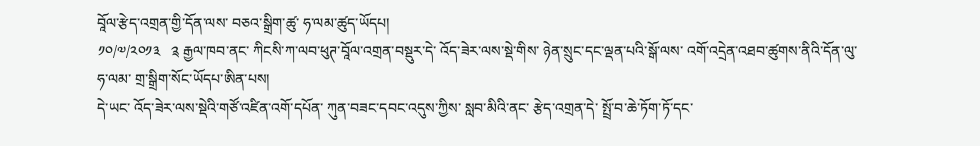བཱོལ་རྩེད་འགྲན་གྱི་དོན་ལས་ བཅའ་སྒྲིག་ཚུ་ ཧ་ལམ་ཚུད་ཡོདཔ།
༡༠/༧/༢༠༡༣   ༉ རྒྱལ་ཁབ་ནང་ ཀིངསི་ཀ་ལབ་ཕུཊ་བཱོལ་འགྲན་བསྡུར་དེ་ འོད་ཟེར་ལས་སྡེ་གིས་ ཉེན་སྲུང་དང་ལྡན་པའི་སྒོ་ལས་ འགོ་འདྲེན་འཐབ་ཚུགས་ནིའི་དོན་ལུ་ ཧ་ལམ་ གྲ་སྒྲིག་སོང་ཡོདཔ་ཨིན་པས།
དེ་ཡང་ འོད་ཟེར་ལས་སྡེའི་གཙོ་འཛིན་འགོ་དཔོན་ ཀུན་བཟང་དབང་འདུས་ཀྱིས་ སླབ་མིའི་ནང་ རྩེད་འགྲན་དེ་ སྤྲོ་བ་ཆེ་ཏོག་ཏོ་དང་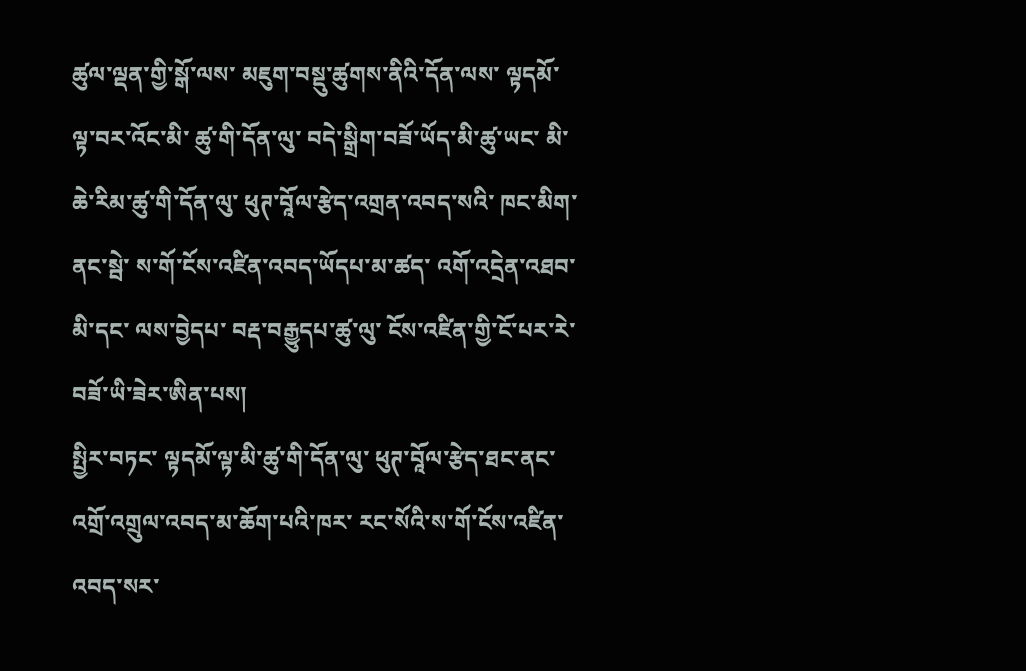ཚུལ་ལྡན་གྱི་སྒོ་ལས་ མཇུག་བསྡུ་ཚུགས་ནིའི་དོན་ལས་ ལྟདམོ་ལྟ་བར་འོང་མི་ ཚུ་གི་དོན་ལུ་ བདེ་སྒྲིག་བཟོ་ཡོད་མི་ཚུ་ཡང་ མི་ཆེ་རིམ་ཚུ་གི་དོན་ལུ་ ཕུཊ་བཱོལ་རྩེད་འགྲན་འབད་སའི་ ཁང་མིག་ནང་སྦེ་ ས་གོ་ངོས་འཛིན་འབད་ཡོདཔ་མ་ཚད་ འགོ་འདྲེན་འཐབ་མི་དང་ ལས་བྱེདཔ་ བརྡ་བརྒྱུདཔ་ཚུ་ལུ་ ངོས་འཛིན་གྱི་ངོ་པར་རེ་ བཟོ་ཡི་ཟེར་ཨིན་པས།
སྤྱིར་བཏང་ ལྟདམོ་ལྟ་མི་ཚུ་གི་དོན་ལུ་ ཕུཊ་བཱོལ་རྩེད་ཐང་ནང་ འགྲོ་འགྲུལ་འབད་མ་ཆོག་པའི་ཁར་ རང་སོའི་ས་གོ་ངོས་འཛིན་འབད་སར་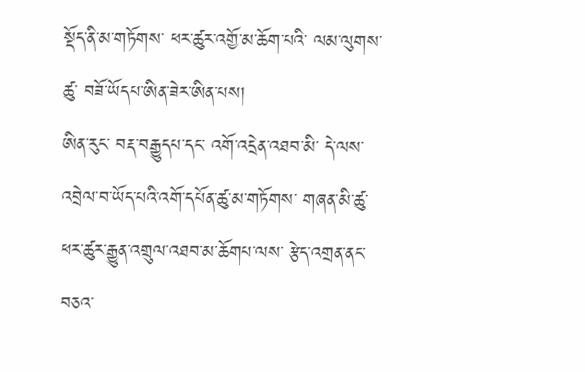སྡོད་ནི་མ་གཏོགས་ ཕར་ཚུར་འགྱོ་མ་ཆོག་པའི་ ལམ་ལུགས་ཚུ་ བཟོ་ཡོདཔ་ཨིན་ཟེར་ཨིན་པས།
ཨིན་རུང་ བརྡ་བརྒྱུདཔ་དང་ འགོ་འདྲེན་འཐབ་མི་ དེ་ལས་ འབྲེལ་བ་ཡོད་པའི་འགོ་དཔོན་ཚུ་མ་གཏོགས་ གཞན་མི་ཚུ་ ཕར་ཚུར་རྒྱུན་འགྲུལ་འཐབ་མ་ཆོགཔ་ལས་ རྩེད་འགྲན་ནང་ བཅའ་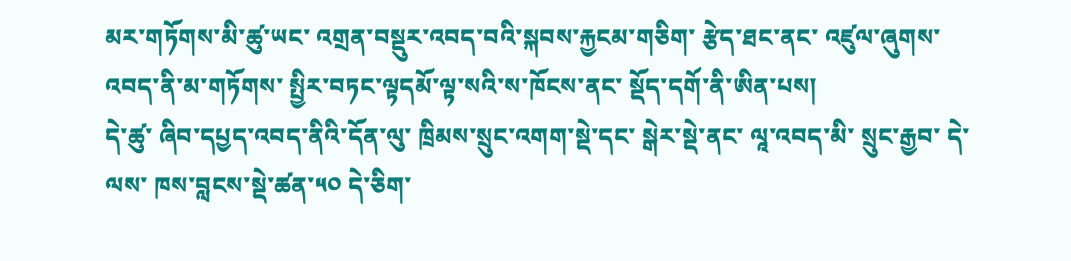མར་གཏོགས་མི་ཚུ་ཡང་ འགྲན་བསྡུར་འབད་བའི་སྐབས་རྐྱངམ་གཅིག་ རྩེད་ཐང་ནང་ འཛུལ་ཞུགས་འབད་ནི་མ་གཏོགས་ སྤྱིར་བཏང་ལྟདམོ་ལྟ་སའི་ས་ཁོངས་ནང་ སྡོད་དགོ་ནི་ཨིན་པས།
དེ་ཚུ་ ཞིབ་དཔྱད་འབད་ནིའི་དོན་ལུ་ ཁྲིམས་སྲུང་འགག་སྡེ་དང་ སྒེར་སྡེ་ནང་ ལཱ་འབད་མི་ སྲུང་རྒྱབ་ དེ་ལས་ ཁས་བླངས་སྡེ་ཚན་༥༠ དེ་ཅིག་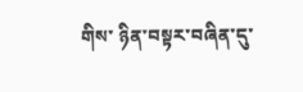གིས་ ཉིན་བསྟར་བཞིན་དུ་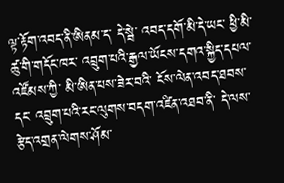ལྟ་རྟོག་འབད་ནི་ཨིནམ་ད་ དེ་སྦེ་ འབད་དགོ་མི་དེ་ཡང་ ཕྱི་མི་ཚུ་གི་གདོང་ཁར་ འབྲུག་པའི་རྒྱལ་ཡོངས་དགའ་སྐྱིད་དཔལ་འཛོམས་ཀྱི་ མི་ཨིན་པས་ཟེར་བའི་ ངོས་ལེན་འབད་ཐབས་དང་ འབྲུག་པའི་རང་ལུགས་བདག་འཛིན་འཐབ་ནི་ དེ་ལས་ རྩེད་འགྲན་ལེགས་ཤོམ་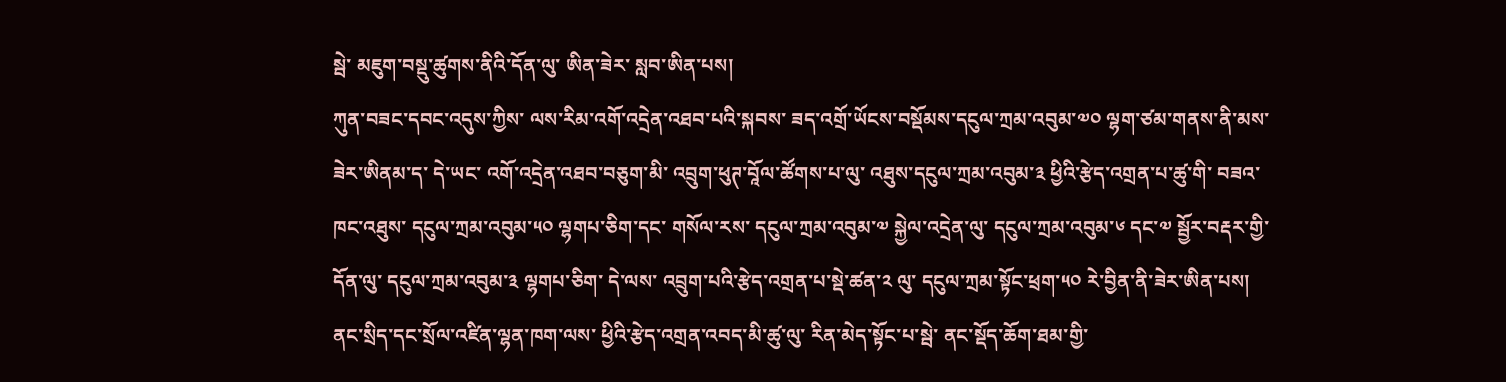སྦེ་ མཇུག་བསྡུ་ཚུགས་ནིའི་དོན་ལུ་ ཨིན་ཟེར་ སླབ་ཨིན་པས།
ཀུན་བཟང་དབང་འདུས་ཀྱིས་ ལས་རིམ་འགོ་འདྲེན་འཐབ་པའི་སྐབས་ ཟད་འགྲོ་ཡོངས་བསྡོམས་དངུལ་ཀྲམ་འབུམ་༧༠ ལྷག་ཙམ་གནས་ནི་མས་ཟེར་ཨིནམ་ད་ དེ་ཡང་ འགོ་འདྲེན་འཐབ་བཅུག་མི་ འབྲུག་ཕུཊ་བཱོལ་ཚོགས་པ་ལུ་ འཐུས་དངུལ་ཀྲམ་འབུམ་༣ ཕྱིའི་རྩེད་འགྲན་པ་ཚུ་གི་ བཟའ་ཁང་འཐུས་ དངུལ་ཀྲམ་འབུམ་༥༠ ལྷགཔ་ཅིག་དང་ གསོལ་རས་ དངུལ་ཀྲམ་འབུམ་༧ སྐྱེལ་འདྲེན་ལུ་ དངུལ་ཀྲམ་འབུམ་༦ དང་༧ སྦྱོར་བརྡར་གྱི་དོན་ལུ་ དངུལ་ཀྲམ་འབུམ་༣ ལྷགཔ་ཅིག་ དེ་ལས་ འབྲུག་པའི་རྩེད་འགྲན་པ་སྡེ་ཚན་༢ ལུ་ དངུལ་ཀྲམ་སྟོང་ཕྲག་༥༠ རེ་བྱིན་ནི་ཟེར་ཨིན་པས།
ནང་སྲིད་དང་སྲོལ་འཛིན་ལྷན་ཁག་ལས་ ཕྱིའི་རྩེད་འགྲན་འབད་མི་ཚུ་ལུ་ རིན་མེད་སྟོང་པ་སྦེ་ ནང་སྡོད་ཆོག་ཐམ་གྱི་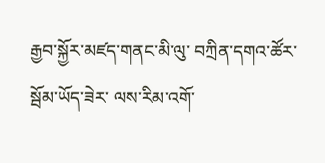རྒྱབ་སྐྱོར་མཛད་གནང་མི་ལུ་ བཀྲིན་དགའ་ཚོར་སྦོམ་ཡོད་ཟེར་ ལས་རིམ་འགོ་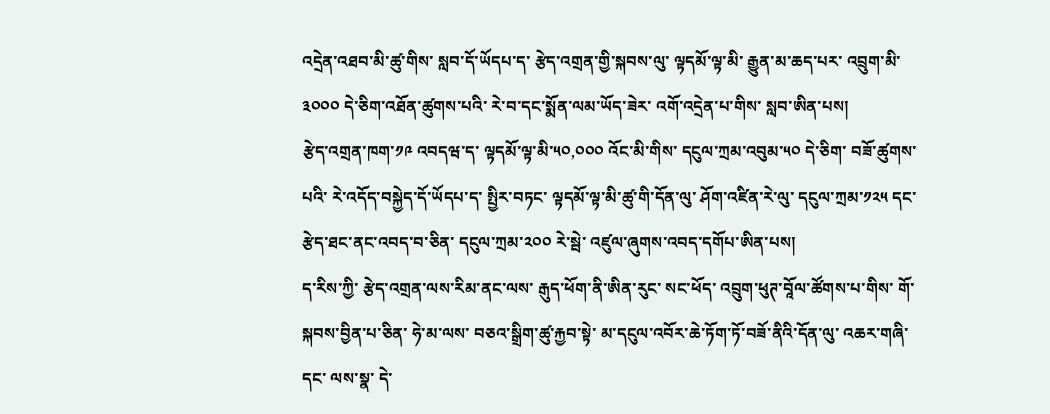འདྲེན་འཐབ་མི་ཚུ་གིས་ སླབ་དོ་ཡོདཔ་ད་ རྩེད་འགྲན་གྱི་སྐབས་ལུ་ ལྟདམོ་ལྟ་མི་ རྒྱུན་མ་ཆད་པར་ འབྲུག་མི་༣༠༠༠ དེ་ཅིག་འཐོན་ཚུགས་པའི་ རེ་བ་དང་སྨོན་ལམ་ཡོད་ཟེར་ འགོ་འདྲེན་པ་གིས་ སླབ་ཨིན་པས།
རྩེད་འགྲན་ཁག་༡༩ འབདཝ་ད་ ལྟདམོ་ལྟ་མི་༥༠,༠༠༠ འོང་མི་གིས་ དངུལ་ཀྲམ་འབུམ་༥༠ དེ་ཅིག་ བཟོ་ཚུགས་པའི་ རེ་འདོད་བསྐྱེད་དོ་ཡོདཔ་ད་ སྤྱིར་བཏང་ ལྟདམོ་ལྟ་མི་ཚུ་གི་དོན་ལུ་ ཤོག་འཛིན་རེ་ལུ་ དངུལ་ཀྲམ་༡༢༥ དང་ རྩེད་ཐང་ནང་འབད་བ་ཅིན་ དངུལ་ཀྲམ་༢༠༠ རེ་སྦེ་ འཛུལ་ཞུགས་འབད་དགོཔ་ཨིན་པས།
ད་རིས་ཀྱི་ རྩེད་འགྲན་ལས་རིམ་ནང་ལས་ རྒུད་ཕོག་ནི་ཨིན་རུང་ སང་ཕོད་ འབྲུག་ཕུཊ་བཱོལ་ཚོགས་པ་གིས་ གོ་སྐབས་བྱིན་པ་ཅིན་ ཧེ་མ་ལས་ བཅའ་སྒྲིག་ཚུ་རྐྱབ་སྟེ་ མ་དངུལ་འབོར་ཆེ་ཏོག་ཏོ་བཟོ་ནིའི་དོན་ལུ་ འཆར་གཞི་དང་ ལས་སྣ་ དེ་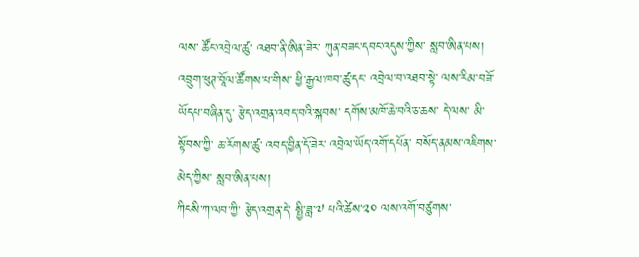ལས་ ཚོང་འབྲེལ་ཚུ་ འཐབ་ནི་ཨིན་ཟེར་ ཀུན་བཟང་དབང་འདུས་ཀྱིས་ སླབ་ཨིན་པས།
འབྲུག་ཕུཊ་བཱོལ་ཚོགས་པ་གིས་ ཕྱི་རྒྱལ་ཁབ་ཚུ་དང་ འབྲེལ་བ་འཐབ་སྟེ་ ལས་རིམ་བཟོ་ཡོདཔ་བཞིན་དུ་ རྩེད་འགྲན་འབད་བའི་སྐབས་ དགོས་མཁོ་ཆེ་བའི་ཅ་ཆས་ དེ་ལས་ མི་སྟོབས་ཀྱི་ ཆ་རོགས་ཚུ་ འབད་བྱིན་དོ་ཟེར་ འབྲེལ་ཡོད་འགོ་དཔོན་ བསོད་ནམས་འཇིགས་མེད་ཀྱིས་ སླབ་ཨིན་པས།
ཀིངསི་ཀ་ལབ་ཀྱི་ རྩེད་འགྲན་དེ་ སྤྱི་ཟླ་༧ པའི་ཚེས་༢༠ ལས་འགོ་བཙུགས་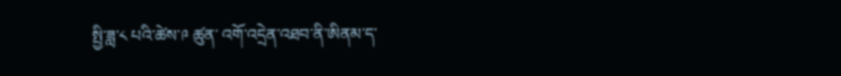སྤྱི་ཟླ་༨ པའི་ཚེས་༩ ཚུན་ འགོ་འདྲེན་འཐབ་ནི་ཨིནམ་ད་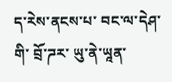ད་རེས་ནངས་པ་ བང་ལ་དེཤ་གི་ བྲོ་ཌར་ ཡུ་ནེ་ཡཱན་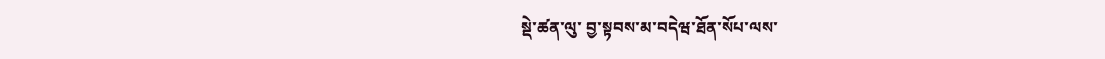སྡེ་ཚན་ལུ་ བྱ་སྟབས་མ་བདེཝ་ཐོན་སོཔ་ལས་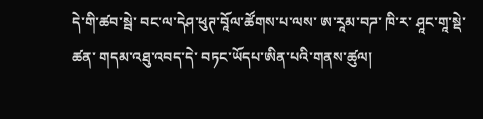དེ་གི་ཚབ་སྦེ་ བང་ལ་དེཤ་ཕུཊ་བཱོལ་ཚོགས་པ་ལས་ ཨ་རཱམ་བཌ་ ཁི་ར་ ཤཱང་གཱ་སྡེ་ཚན་ གདམ་འཐུ་འབད་དེ་ བཏང་ཡོདཔ་ཨིན་པའི་གནས་ཚུལ།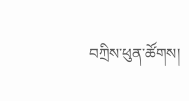བཀྲིས་ཕུན་ཚོགས།